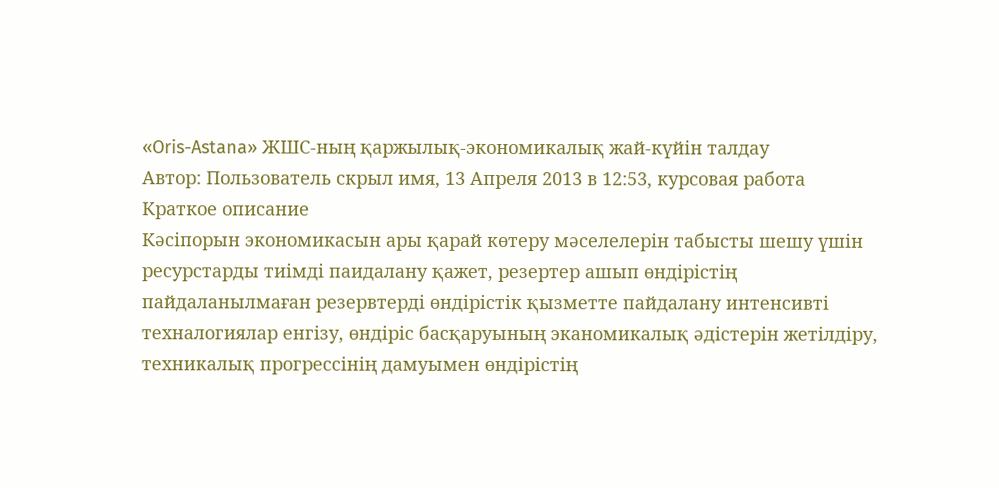«Oris-Astana» ЖШС-ның қаржылық-экономикалық жай-күйін талдау
Автор: Пользователь скрыл имя, 13 Апреля 2013 в 12:53, курсовая работа
Краткое описание
Кәсіпорын экономикасын ары қарай көтеру мәселелерін табысты шешу үшін ресурстарды тиімді паидалану қажет, резертер ашып өндірістің пайдаланылмаған резервтерді өндірістік қызметте пайдалану интенсивті техналогиялар енгізу, өндіріс басқаруының эканомикалық әдістерін жетілдіру, техникалық прогрессінің дамуымен өндірістің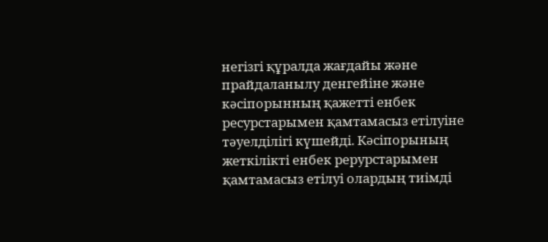негізгі құралда жағдайы және прайдаланылу денгейіне және кәсіпорынның қажетті енбек ресурстарымен қамтамасыз етілуіне тәуелділігі күшейді. Кәсіпорының жеткілікті енбек рерурстарымен қамтамасыз етілуі олардың тиімді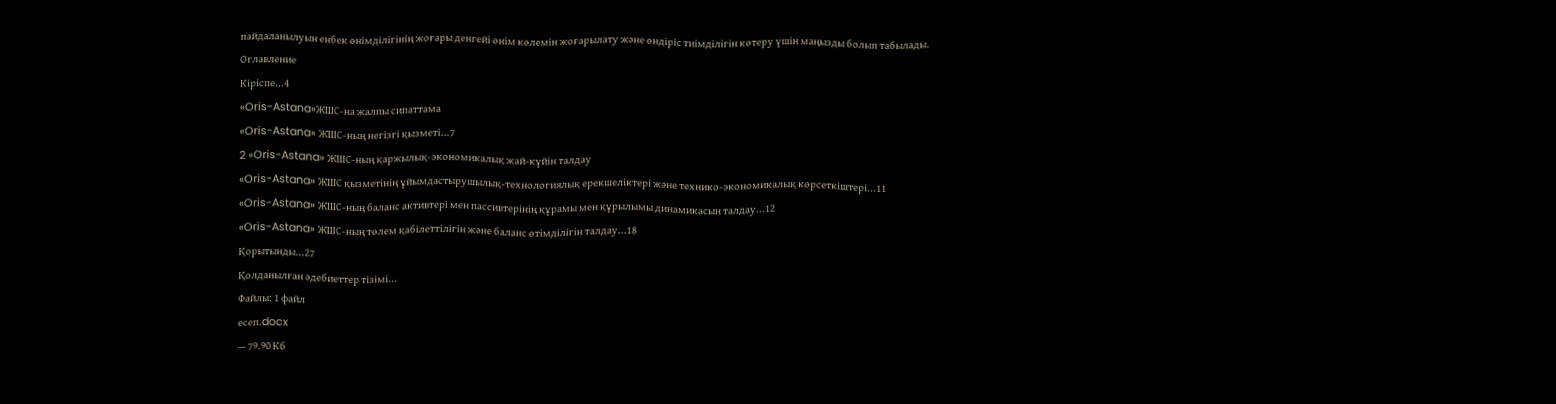пайдаланылуын енбек өнімділігінің жоғары денгейі өнім көлемін жоғарылату және өндіріс тиімділігін көтеру үшін маңызды болып табылады.
Оглавление
Кіріспе...4
«Oris-Astana»ЖШС-на жалпы сипаттама
«Oris-Astana» ЖШС-ның негізгі қызметі...7
2 «Oris-Astana» ЖШС-ның қаржылық-экономикалық жай-күйін талдау
«Oris-Astana» ЖШС қызметінің ұйымдастырушылық-технологиялық ерекшеліктері және технико-экономикалық көрсеткіштері...11
«Oris-Astana» ЖШС-ның баланс активтері мен пассивтерінің құрамы мен құрылымы динамикасын талдау...12
«Oris-Astana» ЖШС-ның төлем қабілеттілігін және баланс өтімділігін талдау...18
Қорытынды...27
Қолданылған әдебиеттер тізімі...
Файлы: 1 файл
есеп.docx
— 79.90 Кб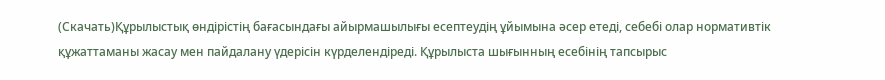(Скачать)Құрылыстық өндірістің бағасындағы айырмашылығы есептеудің ұйымына әсер етеді, себебі олар нормативтік құжаттаманы жасау мен пайдалану үдерісін күрделендіреді. Құрылыста шығынның есебінің тапсырыс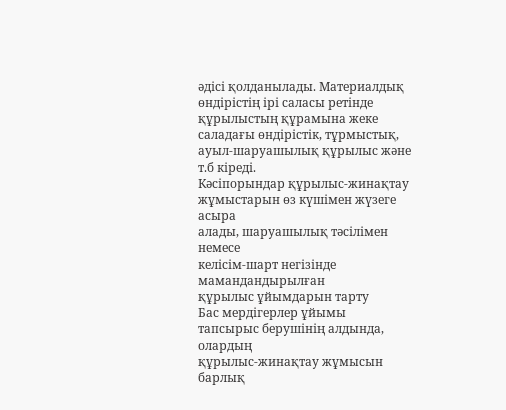әдісі қолданылады. Материалдық өндірістің ірі саласы ретінде құрылыстың құрамына жеке саладағы өндірістік, тұрмыстық, ауыл-шаруашылық құрылыс және т.б кіреді.
Кәсіпорындар құрылыс-жинақтау
жұмыстарын өз күшімен жүзеге асыра
алады, шаруашылық тәсілімен немесе
келісім-шарт негізінде мамандандырылған
құрылыс ұйымдарын тарту
Бас мердігерлер ұйымы
тапсырыс берушінің алдында, олардың
құрылыс-жинақтау жұмысын барлық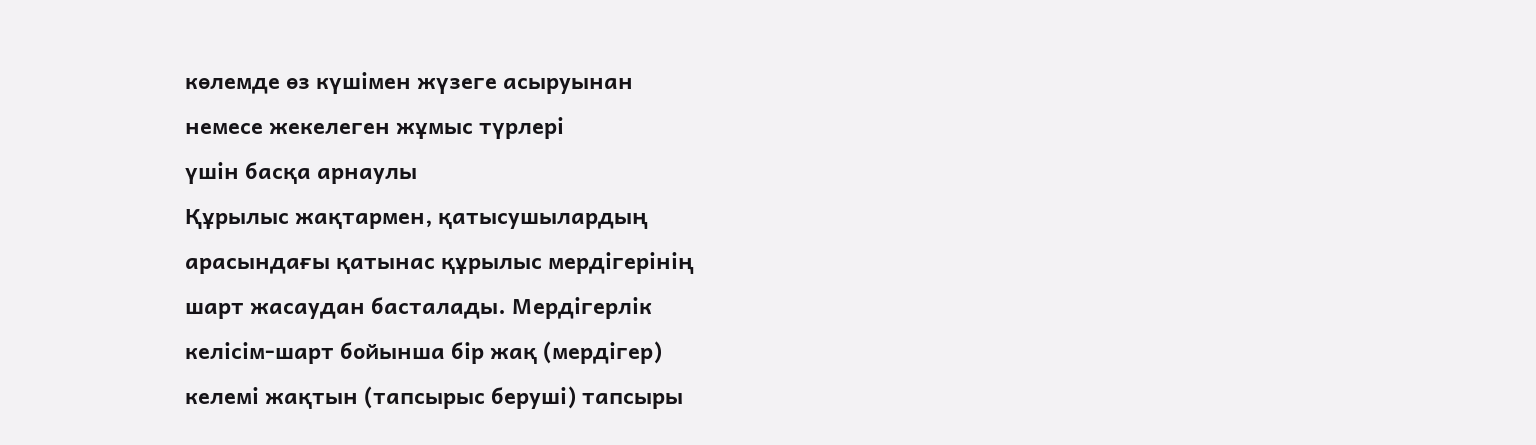көлемде өз күшімен жүзеге асыруынан
немесе жекелеген жұмыс түрлері
үшін басқа арнаулы
Құрылыс жақтармен, қатысушылардың
арасындағы қатынас құрылыс мердiгерiнiң
шарт жасаудан басталады. Мердігерлік
келісім-шарт бойынша бір жақ (мердігер)
келемі жақтын (тапсырыс беруші) тапсыры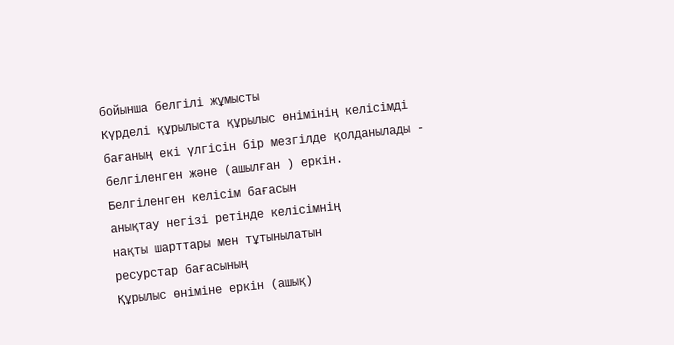бойынша белгілі жұмысты
Күрделі құрылыста құрылыс өнiмiнiң келiсiмдi бағаның екi үлгiсiн бiр мезгiлде қолданылады - белгiленген және (ашылған ) еркiн.
Белгіленген келісім бағасын
анықтау негізі ретінде келісімнің
нақты шарттары мен тұтынылатын
ресурстар бағасының
Құрылыс өніміне еркін (ашық)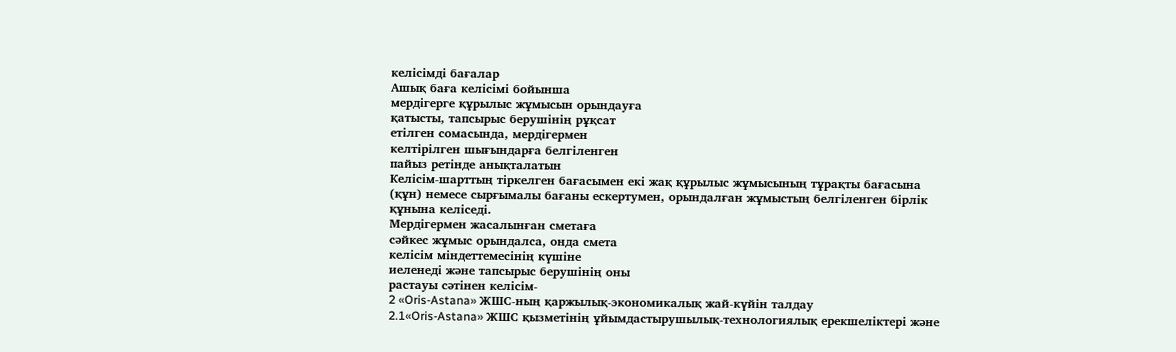келісімді бағалар
Ашық баға келісімі бойынша
мердігерге құрылыс жұмысын орындауға
қатысты, тапсырыс берушінің рұқсат
етілген сомасында, мердігермен
келтірілген шығындарға белгіленген
пайыз ретінде анықталатын
Келісім-шарттың тіркелген бағасымен екі жақ құрылыс жұмысының тұрақты бағасына (құн) немесе сырғымалы бағаны ескертумен, орындалған жұмыстың белгіленген бірлік құнына келіседі.
Мердігермен жасалынған сметаға
сәйкес жұмыс орындалса, онда смета
келісім міндеттемесінің күшіне
иеленеді және тапсырыс берушінің оны
растауы сәтінен келісім-
2 «Oris-Astana» ЖШС-ның қаржылық-экономикалық жай-күйін талдау
2.1«Oris-Astana» ЖШС қызметінің ұйымдастырушылық-технологиялық ерекшеліктері және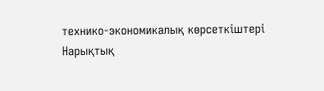технико-экономикалық көрсеткіштері
Нарықтық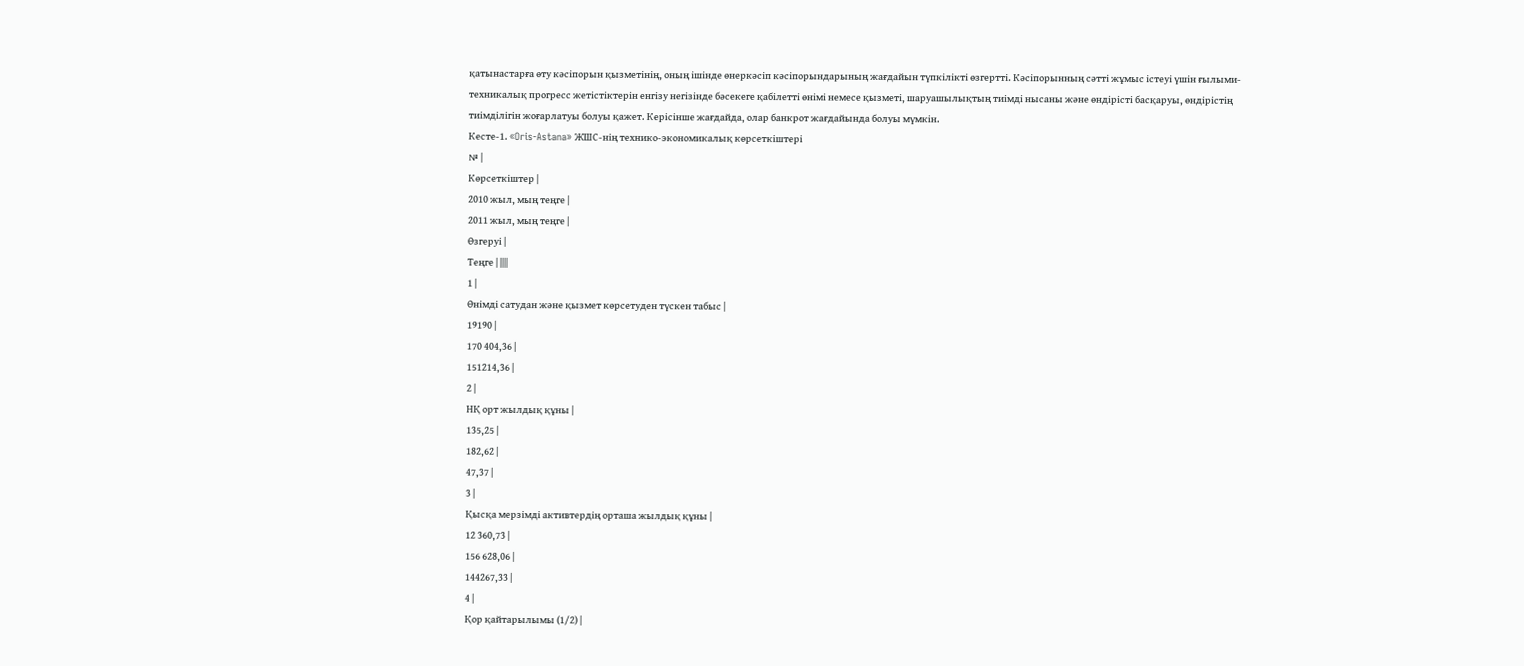қатынастарға өту кәсіпорын қызметінің, оның ішінде өнеркәсіп кәсіпорындарының жағдайын түпкілікті өзгертті. Кәсіпорынның сәтті жұмыс істеуі үшін ғылыми-техникалық прогресс жетістіктерін енгізу негізінде бәсекеге қабілетті өнімі немесе қызметі, шаруашылықтың тиімді нысаны және өндірісті басқаруы, өндірістің тиімділігін жоғарлатуы болуы қажет. Керісінше жағдайда, олар банкрот жағдайында болуы мүмкін.
Кесте-1. «Oris-Astana» ЖШС-нің технико-экономикалық көрсеткіштері
№ |
Көрсеткіштер |
2010 жыл, мың теңге |
2011 жыл, мың теңге |
Өзгеруі |
Теңге | ||||
1 |
Өнімді сатудан және қызмет көрсетуден түскен табыс |
19190 |
170 404,36 |
151214,36 |
2 |
НҚ орт жылдық құны |
135,25 |
182,62 |
47,37 |
3 |
Қысқа мерзімді активтердің орташа жылдық құны |
12 360,73 |
156 628,06 |
144267,33 |
4 |
Қор қайтарылымы (1/2) |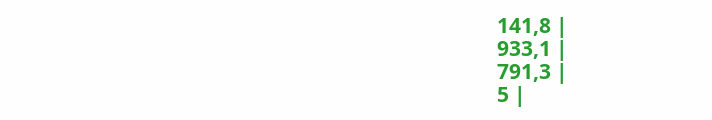141,8 |
933,1 |
791,3 |
5 |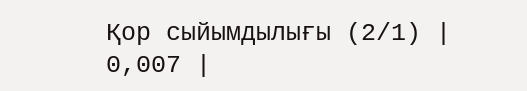Қор сыйымдылығы (2/1) |
0,007 |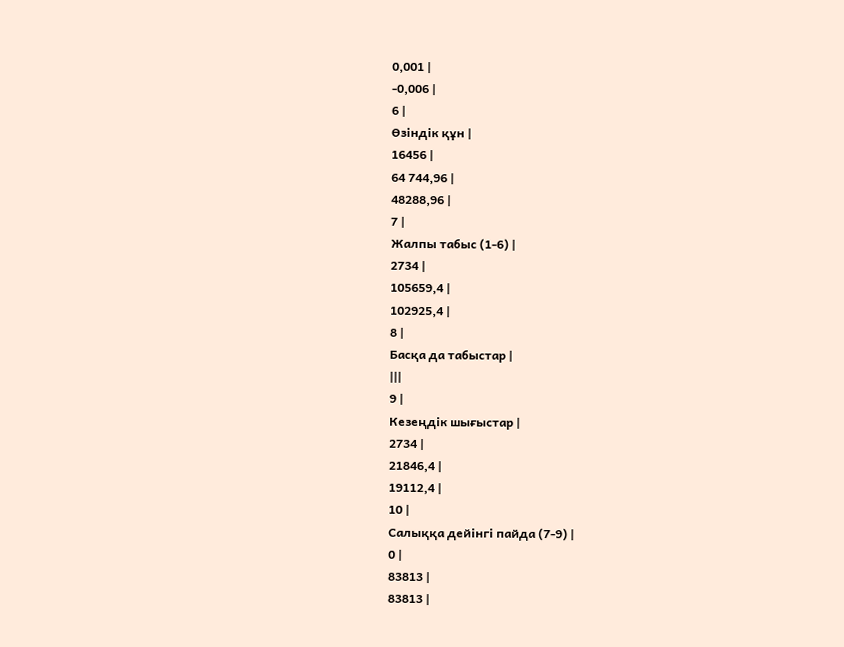0,001 |
-0,006 |
6 |
Өзіндік құн |
16456 |
64 744,96 |
48288,96 |
7 |
Жалпы табыс (1-6) |
2734 |
105659,4 |
102925,4 |
8 |
Басқа да табыстар |
|||
9 |
Кезеңдік шығыстар |
2734 |
21846,4 |
19112,4 |
10 |
Салыққа дейінгі пайда (7-9) |
0 |
83813 |
83813 |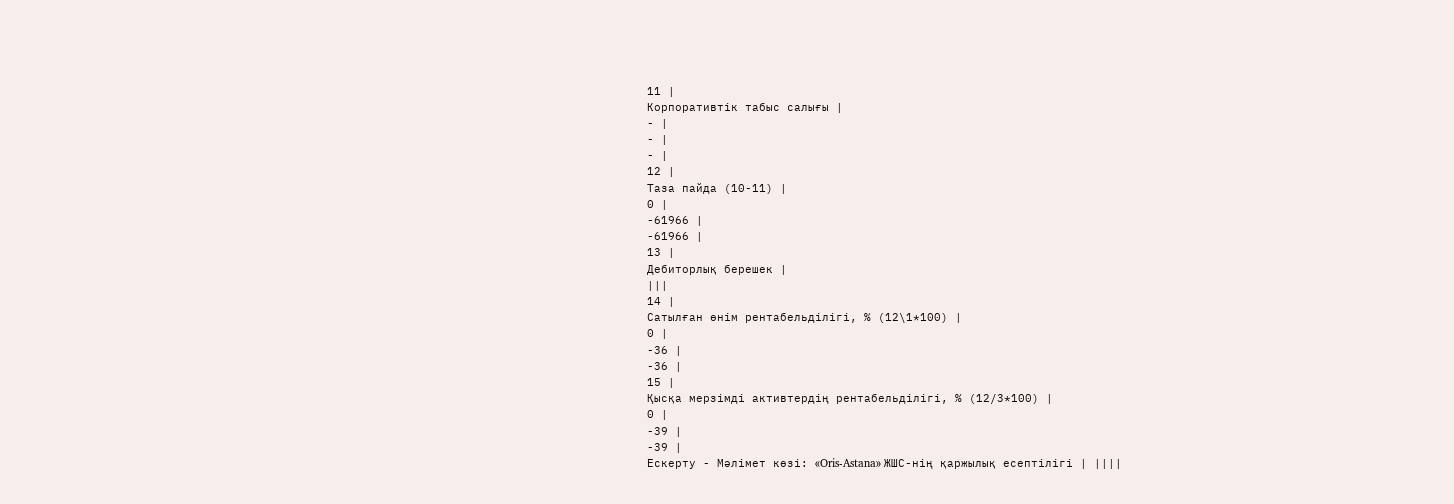11 |
Корпоративтік табыс салығы |
- |
- |
- |
12 |
Таза пайда (10-11) |
0 |
-61966 |
-61966 |
13 |
Дебиторлық берешек |
|||
14 |
Сатылған өнім рентабельділігі, % (12\1*100) |
0 |
-36 |
-36 |
15 |
Қысқа мерзімді активтердің рентабельділігі, % (12/3*100) |
0 |
-39 |
-39 |
Ескерту - Мәлімет көзі: «Oris-Astana» ЖШС-нің қаржылық есептілігі | ||||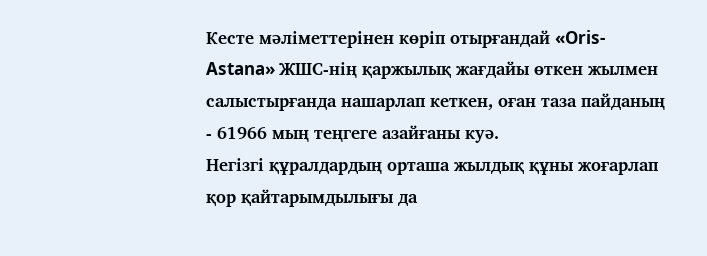Кесте мәліметтерінен көріп отырғандай «Oris-Astana» ЖШС-нің қаржылық жағдайы өткен жылмен салыстырғанда нашарлап кеткен, оған таза пайданың - 61966 мың теңгеге азайғаны куә.
Негізгі құралдардың орташа жылдық құны жоғарлап қор қайтарымдылығы да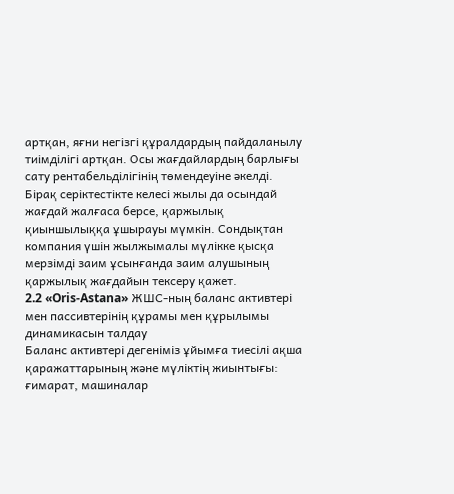артқан, яғни негізгі құралдардың пайдаланылу тиімділігі артқан. Осы жағдайлардың барлығы сату рентабельділігінің төмендеуіне әкелді. Бірақ серіктестікте келесі жылы да осындай жағдай жалғаса берсе, қаржылық қиыншылыққа ұшырауы мүмкін. Сондықтан компания үшін жылжымалы мүлікке қысқа мерзімді заим ұсынғанда заим алушының қаржылық жағдайын тексеру қажет.
2.2 «Oris-Astana» ЖШС-ның баланс активтері мен пассивтерінің құрамы мен құрылымы динамикасын талдау
Баланс активтері дегеніміз ұйымға тиесілі ақша қаражаттарының және мүліктің жиынтығы: ғимарат, машиналар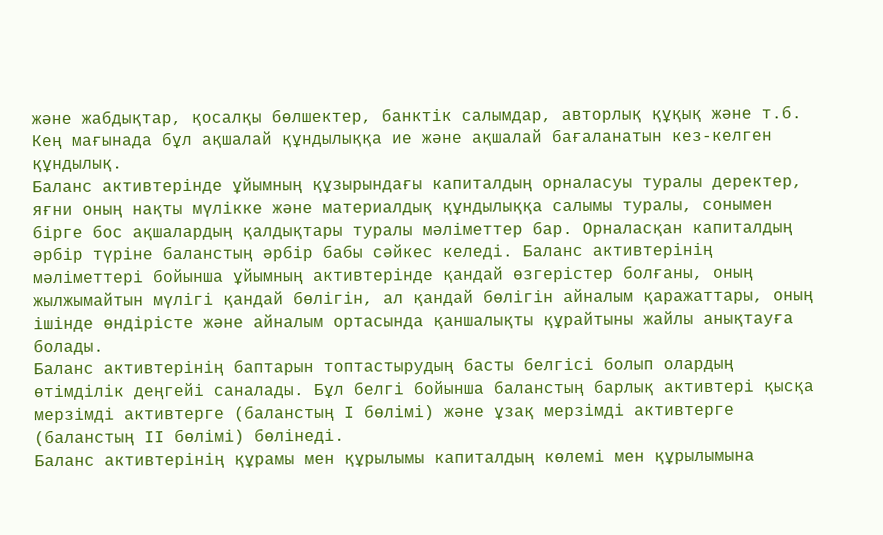және жабдықтар, қосалқы бөлшектер, банктік салымдар, авторлық құқық және т.б. Кең мағынада бұл ақшалай құндылыққа ие және ақшалай бағаланатын кез-келген құндылық.
Баланс активтерінде ұйымның құзырындағы капиталдың орналасуы туралы деректер, яғни оның нақты мүлікке және материалдық құндылыққа салымы туралы, сонымен бірге бос ақшалардың қалдықтары туралы мәліметтер бар. Орналасқан капиталдың әрбір түріне баланстың әрбір бабы сәйкес келеді. Баланс активтерінің мәліметтері бойынша ұйымның активтерінде қандай өзгерістер болғаны, оның жылжымайтын мүлігі қандай бөлігін, ал қандай бөлігін айналым қаражаттары, оның ішінде өндірісте және айналым ортасында қаншалықты құрайтыны жайлы анықтауға болады.
Баланс активтерінің баптарын топтастырудың басты белгісі болып олардың өтімділік деңгейі саналады. Бұл белгі бойынша баланстың барлық активтері қысқа мерзімді активтерге (баланстың І бөлімі) және ұзақ мерзімді активтерге (баланстың ІІ бөлімі) бөлінеді.
Баланс активтерінің құрамы мен құрылымы капиталдың көлемі мен құрылымына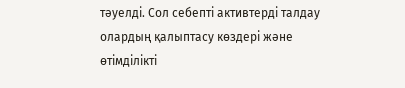тәуелді. Сол себепті активтерді талдау олардың қалыптасу көздері және өтімділікті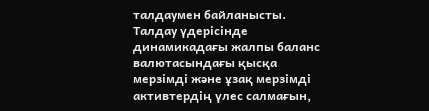талдаумен байланысты. Талдау үдерісінде динамикадағы жалпы баланс валютасындағы қысқа мерзімді және ұзақ мерзімді активтердің үлес салмағын,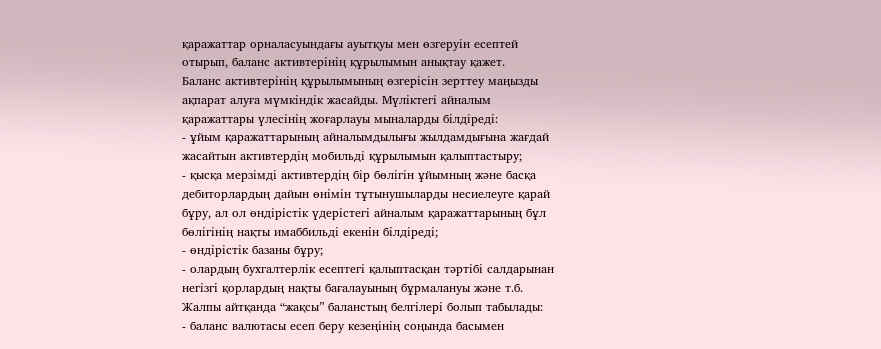қаражаттар орналасуындағы ауытқуы мен өзгеруін есептей отырып, баланс активтерінің құрылымын анықтау қажет.
Баланс активтерінің құрылымының өзгерісін зерттеу маңызды ақпарат алуға мүмкіндік жасайды. Мүліктегі айналым қаражаттары үлесінің жоғарлауы мыналарды білдіреді:
- ұйым қаражаттарының айналымдылығы жылдамдығына жағдай жасайтын активтердің мобильді құрылымын қалыптастыру;
- қысқа мерзімді активтердің бір бөлігін ұйымның және басқа дебиторлардың дайын өнімін тұтынушыларды несиелеуге қарай бұру, ал ол өндірістік үдерістегі айналым қаражаттарының бұл бөлігінің нақты имаббильді екенін білдіреді;
- өндірістік базаны бұру;
- олардың бухгалтерлік есептегі қалыптасқан тәртібі салдарынан негізгі қорлардың нақты бағалауының бұрмалануы және т.б.
Жалпы айтқанда “жақсы” баланстың белгілері болып табылады:
- баланс валютасы есеп беру кезеңінің соңында басымен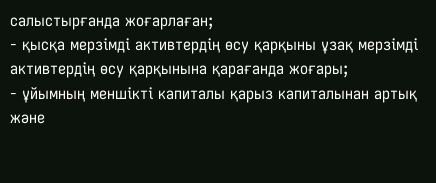салыстырғанда жоғарлаған;
- қысқа мерзімді активтердің өсу қарқыны ұзақ мерзімді активтердің өсу қарқынына қарағанда жоғары;
- ұйымның меншікті капиталы қарыз капиталынан артық және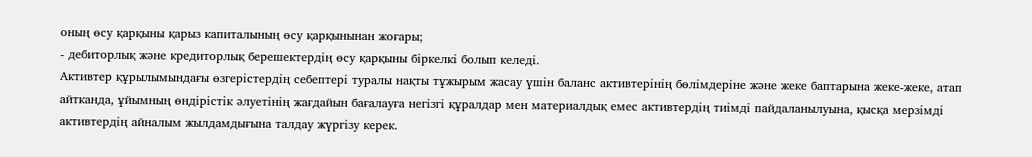оның өсу қарқыны қарыз капиталының өсу қарқынынан жоғары;
- дебиторлық және кредиторлық берешектердің өсу қарқыны біркелкі болып келеді.
Активтер құрылымындағы өзгерістердің себептері туралы нақты тұжырым жасау үшін баланс активтерінің бөлімдеріне және жеке баптарына жеке-жеке, атап айтканда, ұйымның өндірістік әлуетінің жағдайын бағалауға негізгі құралдар мен материалдық емес активтердің тиімді пайдаланылуына, қысқа мерзімді активтердің айналым жылдамдығына талдау жүргізу керек.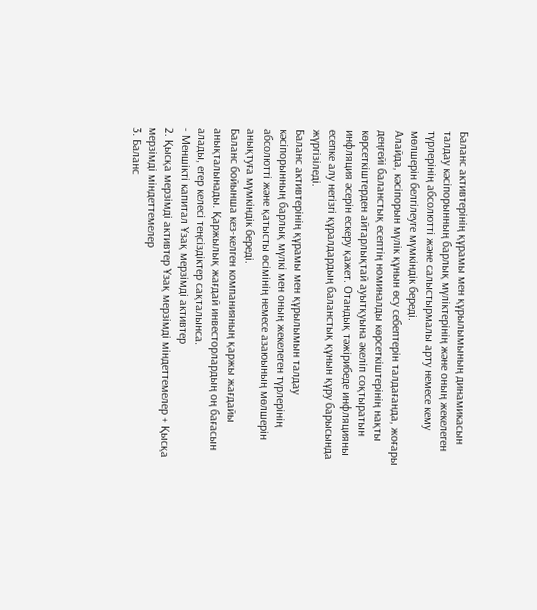Баланс активтерінің құрамы мен құрылымының динамикасын талдау кәсіпорынның барлық мүліктерінің және оның жекелеген түрлерінің абсолютті және салыстырмалы арту немесе кему мөлшерін белгілеуге мүмкіндік береді.
Алайда, кәсіпорын мүлік құнын өсу себептерін талдағанда, жоғары деңгейі баланстық есептің номиналды көрсеткіштерінің нақты көрсеткіштерден айтарлықтай ауытқуына әкеліп соқтыратын инфляция әсерін ескеру қажет. Отандық тәжірибеде инфляцияны есепке алу негізгі құралдардың баланстық құнын құру барысында жүргізіледі.
Баланс активтерінің құрамы мен құрылымын талдау кәсіпорынның барлық мүлкі мен оның жекелеген түрлерінің абсолютті және қатысты өсімінің немесе азаюының мөлшерін анықтуға мүмкіндік береді.
Баланс бойынша кез-келген компанияның қаржы жағдайы анықталынады. Қаржылық жағдай инвесторлардың оң бағасын алады, егер келесі теңсіздіктер сақталынса.
- Меншікті капитал Ұзақ мерзімді активтер
2. Қысқа мерзімді активтер Ұзақ мерзімді міндеттемелер + Қысқа мерзімді міндеттемелер
3. Баланс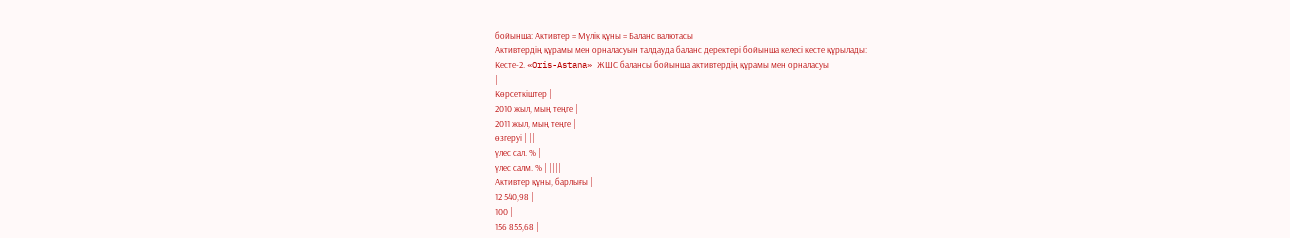бойынша: Активтер = Мүлік құны = Баланс валютасы
Активтердің құрамы мен орналасуын талдауда баланс деректері бойынша келесі кесте құрылады:
Кесте-2. «Oris-Astana» ЖШС балансы бойынша активтердің құрамы мен орналасуы
|
Көрсеткіштер |
2010 жыл, мың теңге |
2011 жыл, мың теңге |
өзгеруі | ||
үлес сал. % |
үлес салм. % | ||||
Активтер құны, барлығы |
12 540,98 |
100 |
156 855,68 |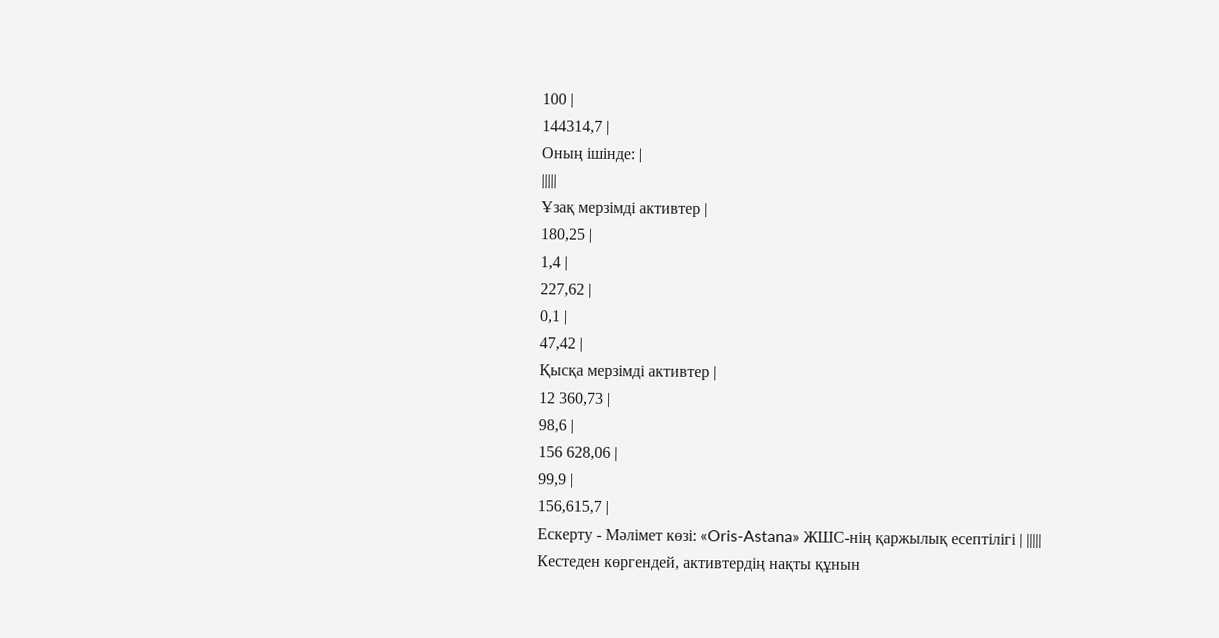100 |
144314,7 |
Оның ішінде: |
|||||
Ұзақ мерзімді активтер |
180,25 |
1,4 |
227,62 |
0,1 |
47,42 |
Қысқа мерзімді активтер |
12 360,73 |
98,6 |
156 628,06 |
99,9 |
156,615,7 |
Ескерту - Мәлімет көзі: «Oris-Astana» ЖШС-нің қаржылық есептілігі | |||||
Кестеден көргендей, активтердің нақты құнын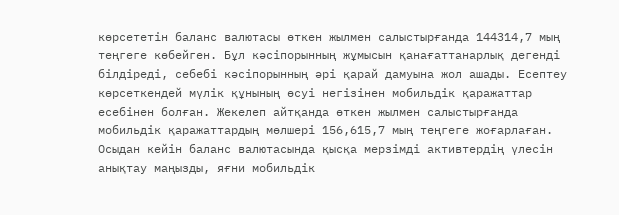көрсететін баланс валютасы өткен жылмен салыстырғанда 144314,7 мың теңгеге көбейген. Бұл кәсіпорынның жұмысын қанағаттанарлық дегенді білдіреді, себебі кәсіпорынның әрі қарай дамуына жол ашады. Есептеу көрсеткендей мүлік құнының өсуі негізінен мобильдік қаражаттар есебінен болған. Жекелеп айтқанда өткен жылмен салыстырғанда мобильдік қаражаттардың мөлшері 156,615,7 мың теңгеге жоғарлаған.
Осыдан кейін баланс валютасында қысқа мерзімді активтердің үлесін анықтау маңызды, яғни мобильдік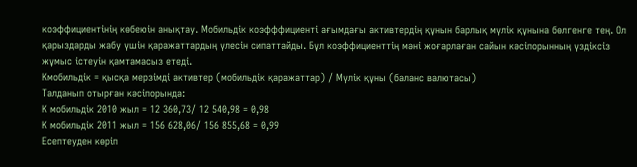коэффициентінің көбеюін анықтау. Мобильдік коэфффициенті ағымдағы активтердің құнын барлық мүлік құнына бөлгенге тең. Ол қарыздарды жабу үшін қаражаттардың үлесін сипаттайды. Бұл коэффициенттің мәні жоғарлаған сайын кәсіпорынның үздіксіз жұмыс істеуін қамтамасыз етеді.
Кмобильдік = қысқа мерзімді активтер (мобильдік қаражаттар) / Мүлік құны (баланс валютасы)
Талданып отырған кәсіпорында:
К мобильдік 2010 жыл = 12 360,73/ 12 540,98 = 0,98
К мобильдік 2011 жыл = 156 628,06/ 156 855,68 = 0,99
Есептеуден көріп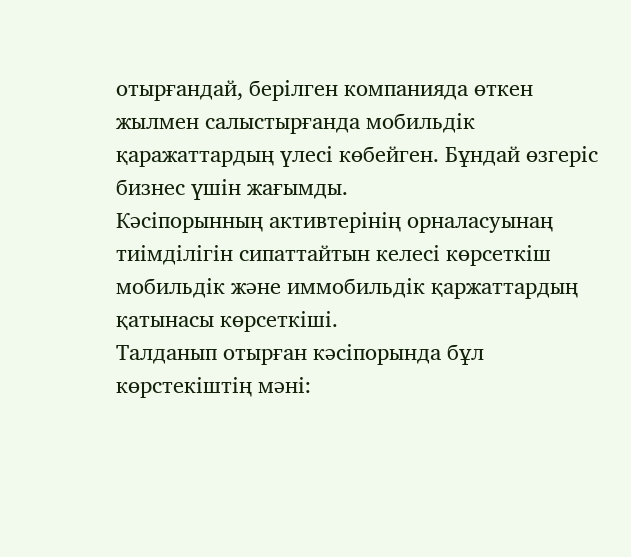отырғандай, берілген компанияда өткен жылмен салыстырғанда мобильдік қаражаттардың үлесі көбейген. Бұндай өзгеріс бизнес үшін жағымды.
Кәсіпорынның активтерінің орналасуынаң тиімділігін сипаттайтын келесі көрсеткіш мобильдік және иммобильдік қаржаттардың қатынасы көрсеткіші.
Талданып отырған кәсіпорында бұл көрстекіштің мәні: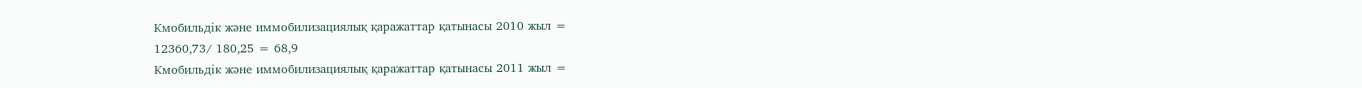Кмобильдік және иммобилизациялық қаражаттар қатынасы 2010 жыл =
12360,73/ 180,25 = 68,9
Кмобильдік және иммобилизациялық қаражаттар қатынасы 2011 жыл =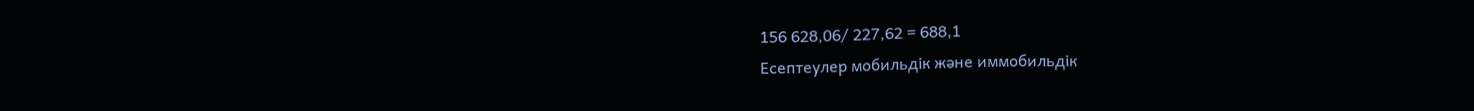156 628,06/ 227,62 = 688,1
Есептеулер мобильдік және иммобильдік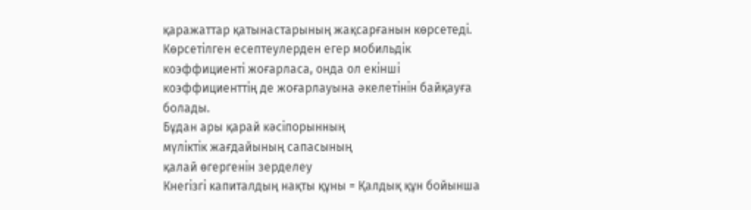қаражаттар қатынастарының жақсарғанын көрсетеді. Көрсетілген есептеулерден егер мобильдік коэффициенті жоғарласа, онда ол екінші коэффициенттің де жоғарлауына әкелетінін байқауға болады.
Бұдан ары қарай кәсіпорынның
мүліктік жағдайының сапасының
қалай өгергенін зерделеу
Кнегізгі капиталдың нақты құны = Қалдық құн бойынша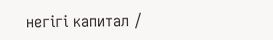негігі капитал /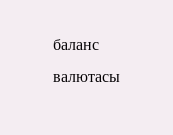баланс валютасы